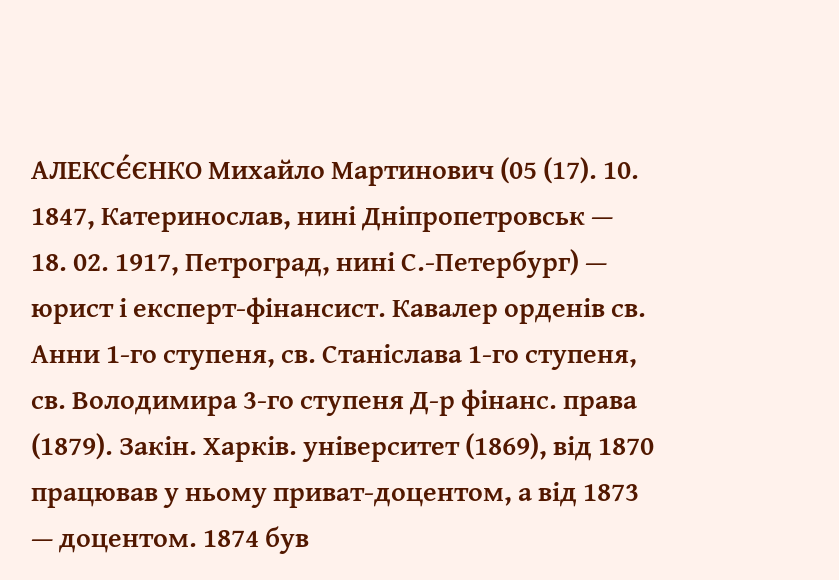АЛЕКСЄ́ЄНКО Михайло Мартинович (05 (17). 10. 1847, Катеринослав, нині Дніпропетровськ — 18. 02. 1917, Петроград, нині С.-Петербург) — юрист і експерт-фінансист. Кавалер орденів св. Анни 1-го ступеня, св. Станіслава 1-го ступеня, св. Володимира 3-го ступеня Д-р фінанс. права (1879). Закін. Харків. університет (1869), від 1870 працював у ньому приват-доцентом, а від 1873 — доцентом. 1874 був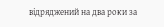відряджений на два роки за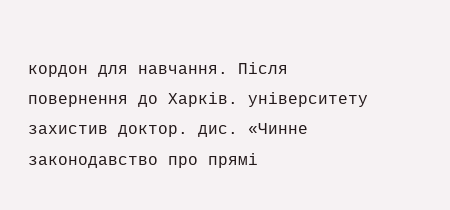кордон для навчання. Після повернення до Харків. університету захистив доктор. дис. «Чинне законодавство про прямі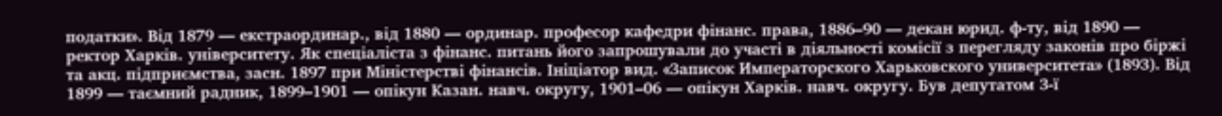податки». Від 1879 — екстраординар., від 1880 — ординар. професор кафедри фінанс. права, 1886–90 — декан юрид. ф-ту, від 1890 — ректор Харків. університету. Як спеціаліста з фінанс. питань його запрошували до участі в діяльності комісії з перегляду законів про біржі та акц. підприємства, засн. 1897 при Міністерстві фінансів. Ініціатор вид. «Записок Императорского Харьковского университета» (1893). Від 1899 — таємний радник, 1899–1901 — опікун Казан. навч. округу, 1901–06 — опікун Харків. навч. округу. Був депутатом 3-ї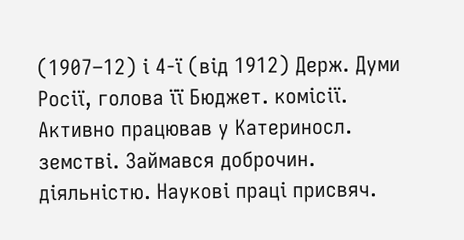(1907–12) і 4-ї (від 1912) Держ. Думи Росії, голова її Бюджет. комісії. Активно працював у Катериносл. земстві. Займався доброчин. діяльністю. Наукові праці присвяч.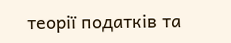теорії податків та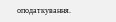оподаткування.